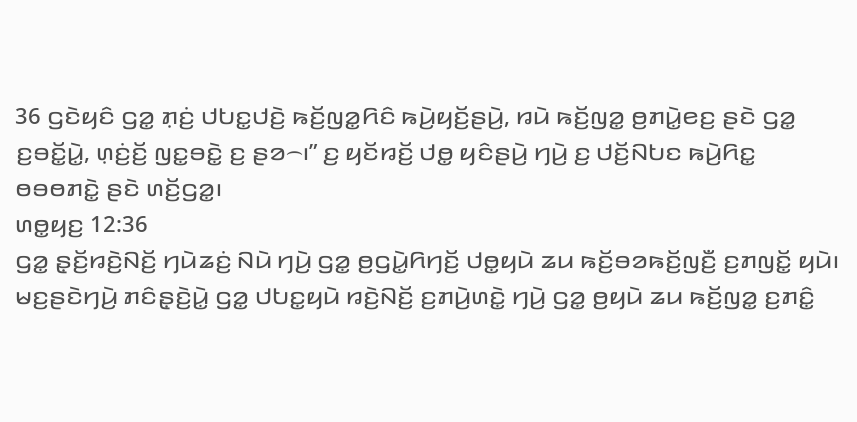36 ꤞꤢꤧꤟꤢꤨ ꤞꤤ꤭ ꤊ꤫ꤢꤦ꤬ ꤓꤝꤢ꤭ꤓꤢꤧ꤬ ꤒꤢꤩ꤬ꤜꤤ꤭ꤖꤢꤨ ꤒꤣꤧ꤬ꤟꤢꤩ꤬ꤔꤣꤧ꤬, ꤙꤣꤧ ꤒꤢꤩ꤬ꤜꤤ꤭ ꤥ꤬ꤊꤣꤧ꤭ꤕꤢ꤬ ꤔꤢꤧ ꤞꤤ꤭ ꤢ꤬ꤋꤢꤩ꤭ꤣꤧ꤭, ꤛ꤫ꤢꤦ꤬ꤢꤩ꤬ ꤜꤢ꤭ꤋꤢꤧ꤭ ꤢ꤬ ꤔꤤ꤮꤯” ꤢ꤬ ꤟꤢꤩꤙꤢꤩ꤬ ꤓꤥ꤭ ꤟꤢꤨꤔꤣꤧ꤬ ꤚꤣꤧ꤬ ꤢ꤬ ꤓꤢꤩ꤬ꤡꤝꤢ ꤒꤣꤧ꤬ꤖꤢ꤭ ꤥꤋꤥꤊꤢꤧ꤭ ꤔꤢꤧ ꤛꤢꤩ꤬ꤞꤤ꤭꤯
ꤛꤥ꤭ꤟꤢ꤬ 12:36
ꤞꤤ꤭ ꤔ꤫ꤢꤩ꤬ꤙꤢꤧ꤬ꤡꤢꤩ꤬ ꤚꤣꤧꤘꤢꤦ꤬ ꤡꤣꤧ ꤚꤣꤧ꤬ ꤞꤤ꤭ ꤥ꤬ꤞꤣꤧ꤭ꤖꤚꤢꤩ꤬ ꤓꤥ꤭ꤟꤣꤧ ꤘꤣ ꤒꤢꤩ꤬ꤋꤤꤒꤢꤩ꤬ꤜꤢꤪ꤬ ꤢ꤬ꤊꤜꤢꤩ꤭ ꤟꤣꤧ꤯ ꤗꤢ꤬ꤔꤢꤧꤚꤣꤧ꤬ ꤊꤢꤨꤔ꤫ꤢꤧ꤬ꤣꤧ꤭ ꤞꤤ꤭ ꤓꤝꤢ꤭ꤟꤣꤧ ꤙꤢꤧ꤬ꤡꤢꤩ꤬ ꤢ꤬ꤊꤣꤧ꤬ꤛꤢꤧ꤭ ꤚꤣꤧ꤬ ꤞꤤ꤭ ꤥ꤬ꤟꤣꤧ ꤘꤣ ꤒꤢꤩ꤬ꤜꤤ꤭ ꤢ꤬ꤊꤢꤨ꤭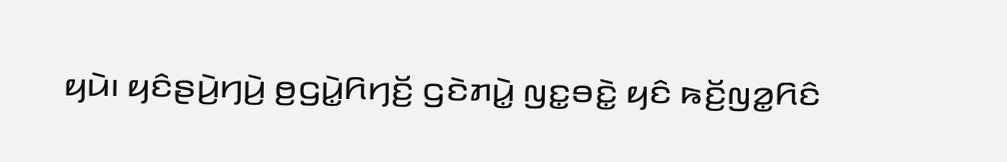ꤟꤣꤧ꤯ ꤟꤢꤨꤔꤣꤧ꤬ꤚꤣꤧ꤬ ꤥ꤬ꤞꤣꤧ꤭ꤖꤚꤢꤩ꤬ ꤞꤢꤧꤊꤣꤧ꤭ ꤜꤢ꤭ꤋꤢꤧ꤭ ꤟꤢꤨ ꤒꤢꤩ꤬ꤜꤤ꤭ꤖꤢꤨ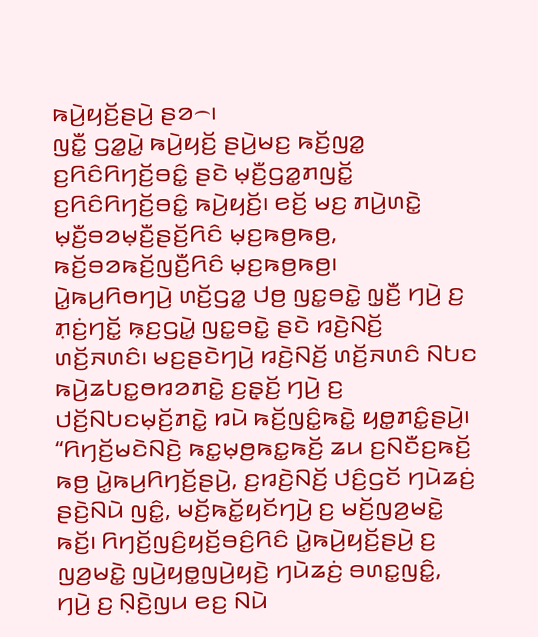ꤒꤣꤧ꤬ꤟꤢꤩ꤬ꤔꤣꤧ꤬ ꤔꤤ꤮꤯
ꤜꤢꤪ꤭ ꤞꤤ꤭ꤣꤧ꤭ ꤒꤣꤧ꤬ꤟꤢꤩ꤬ ꤔꤣꤧ꤬ꤗꤢ꤬ ꤒꤢꤩ꤬ꤜꤤ꤭ ꤢ꤬ꤖꤢꤨꤖꤚꤢꤩ꤬ꤋꤢꤨ꤭ ꤔꤢꤧ ꤗ꤫ꤢꤪ꤬ꤞꤤ꤭ꤊꤜꤢꤩ꤭ ꤢ꤬ꤖꤢꤨꤖꤚꤢꤩ꤬ꤋꤢꤨ꤭ ꤒꤣꤧ꤬ꤟꤢꤩ꤬꤯ ꤕꤢꤩ꤬ ꤗꤢ꤬ ꤊꤣꤧ꤬ꤛꤢꤧ꤭ ꤗ꤫ꤢꤪ꤬ꤋꤤꤗ꤫ꤢꤪ꤬ꤔꤢꤩ꤬ꤖꤢꤨ ꤗ꤫ꤢ꤬ꤒꤥ꤬ꤒꤥ꤬, ꤒꤢꤩ꤬ꤋꤤꤒꤢꤩ꤬ꤜꤢꤪ꤬ꤖꤢꤨ ꤗ꤫ꤢ꤬ꤒꤥ꤬ꤒꤥ꤬꤯
ꤣꤧ꤭ꤒꤣ꤬ꤖꤥꤚꤣꤧ꤬ ꤛꤢꤩ꤬ꤞꤤ꤭ ꤓꤥ꤬ ꤜꤢ꤭ꤋꤢꤧ꤭ ꤜ꤫ꤢꤪ꤬ ꤚꤣꤧ꤬ ꤢ꤬ ꤊ꤫ꤢꤦ꤬ꤚꤢꤩ꤭ ꤒ꤫ꤢ꤬ꤞꤣꤧ꤭ ꤜꤢ꤭ꤋꤢꤧ꤭ ꤔꤢꤧ ꤙꤢꤧ꤬ꤡꤢꤩ꤬ ꤛꤢꤩ꤬ꤏꤛꤢꤨ꤯ ꤗꤢ꤬ꤔꤢꤧꤚꤣꤧ꤬ ꤙꤢꤧ꤬ꤡꤢꤩ꤬ ꤛꤢꤩ꤬ꤏꤛꤢꤨ ꤡꤝꤢ ꤒꤣꤧ꤬ꤘꤝꤢ꤭ꤥꤙꤤꤊꤢꤧ꤭ ꤢ꤬ꤔ꤫ꤢꤩ꤬ ꤚꤣꤧ꤬ ꤢ꤬ ꤓꤢꤩ꤬ꤡꤝꤢꤗ꤫ꤢꤩ꤬ꤊꤢꤧ꤭ ꤙꤣꤧ ꤒꤢꤩ꤬ꤜꤢꤨ꤭ꤒꤢꤧ꤭ ꤟꤥ꤭ꤊꤢꤨ꤭ꤔꤣꤧ꤬꤯
“ꤖꤚꤢꤩ꤬ꤗꤢꤧꤡꤢꤧ꤬ ꤒꤢ꤭ꤗ꤫ꤥ꤬ꤒꤢ꤭ꤒꤢꤩ꤬ ꤘꤣ ꤢ꤬ꤡꤢꤪꤢ꤬ꤒꤢꤩ꤬ ꤒꤥ꤬ ꤣꤧ꤭ꤒꤣ꤬ꤖꤚꤢꤩ꤬ꤔꤣꤧ꤬, ꤢ꤬ꤙꤢꤧ꤬ꤡꤢꤩ꤬ ꤓꤢꤨ꤬ꤞꤢꤩ ꤚꤣꤧꤘꤢꤦ꤬ ꤔꤢꤧ꤬ꤡꤣꤧ ꤜꤢꤨ꤭, ꤗꤢꤩ꤬ꤒꤢꤩ꤭ꤟꤢꤩꤚꤣꤧ꤬ ꤢ꤬ ꤗꤢꤩ꤬ꤜꤤ꤬ꤗꤢꤧ꤭ ꤒꤢꤩ꤬꤯ ꤖꤚꤢꤩ꤬ꤜꤢꤨ꤬ꤟꤢꤩ꤬ꤋꤢꤨ꤬ꤖꤢꤨ ꤣꤧ꤭ꤒꤣꤧ꤬ꤟꤢꤩ꤬ꤔꤣꤧ꤬ ꤢ꤬ ꤜꤤ꤬ꤗꤢꤧ꤭ ꤜꤣꤧ꤬ꤟꤥ꤭ꤜꤣꤧ꤬ꤟꤢꤧ꤬ ꤚꤣꤧꤘꤢꤦ꤬ ꤋꤛꤢ꤭ꤜꤢꤨ꤭, ꤚꤣꤧ꤬ ꤢ꤬ ꤡ꤫ꤢꤧ꤬ꤜꤣ ꤕꤢ꤬ ꤡꤣꤧ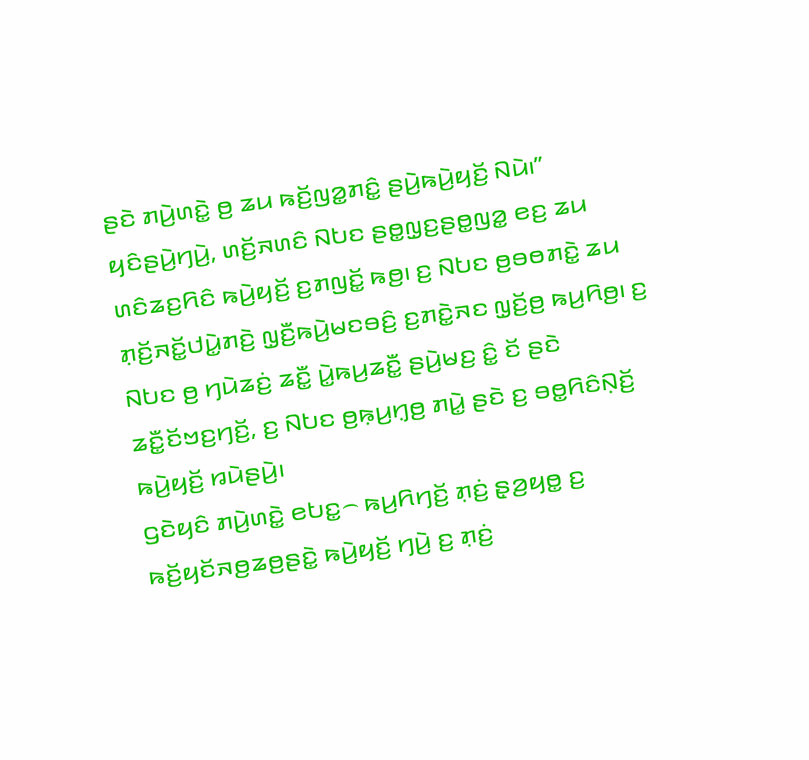ꤔꤢꤧ ꤊꤣꤧ꤬ꤛꤢꤧ꤭ ꤥ꤬ ꤘꤣ ꤒꤢꤩ꤬ꤜꤤ꤭ꤊꤢꤨ꤭ ꤔꤣꤧ꤬ꤒꤣꤧ꤬ꤟꤢꤩ꤬ ꤡꤣꤧ꤯”
ꤟꤢꤨꤔꤣꤧ꤬ꤚꤣꤧ꤬, ꤛꤢꤩ꤬ꤏꤛꤢꤨ ꤡꤝꤢ ꤔꤥ꤭ꤜ꤫ꤢ꤬ꤔꤥ꤭ꤜꤤ꤭ ꤕꤢ꤬ ꤘꤣ ꤛꤢꤨꤘꤢ꤬ꤖꤢꤨ ꤒꤣꤧ꤬ꤟꤢꤩ꤬ ꤢ꤬ꤊꤜꤢꤩ꤭ ꤒꤥ꤬꤯ ꤢ꤬ ꤡꤝꤢ ꤥ꤬ꤋꤥꤊꤢꤧ꤭ ꤘꤣ ꤊ꤫ꤢꤩ꤬ꤏꤢꤩ꤭ꤓꤣꤧ꤭ꤊꤢꤧ꤬ ꤜ꤫ꤢꤪ꤬ꤒꤣꤧ꤬ꤗꤢꤋꤢꤨ꤬ ꤢ꤬ꤊꤢꤧ꤭ꤏꤢ ꤜ꤫ꤢꤩ꤬ꤥ꤬ ꤒꤣ꤬ꤖꤥ꤬꤯ ꤢ꤬ ꤡꤝꤢ ꤥ꤬ ꤚꤣꤧꤘꤢꤦ꤬ ꤘꤢꤪ꤭ ꤣꤧ꤭ꤒꤣ꤬ꤘꤢꤪ꤭ ꤔꤣꤧ꤬ꤗꤢ꤬ ꤢꤨ꤭ ꤢꤩ ꤔꤢꤧ ꤘꤢꤪ꤭ꤢꤩꤠꤢ꤬ꤚꤢꤩ꤬, ꤢ꤬ ꤡꤝꤢ ꤥ꤬ꤒ꤫ꤣ꤬ꤚ꤫ꤥ꤬ ꤊꤣꤧ꤭ ꤔꤢꤧ ꤢ꤬ ꤋꤥ꤭ꤖꤢꤨꤡ꤫ꤢꤩ꤬ ꤒꤣꤧ꤬ꤟꤢꤩ꤬ ꤙꤣꤧꤔꤣꤧ꤬꤯
ꤞꤢꤧꤟꤢꤨ ꤊꤣꤧ꤬ꤛꤢꤧ꤭ ꤕꤝꤢ꤭꤮ ꤒꤣ꤬ꤖꤚꤢꤩ꤬ ꤊ꤫ꤢꤦ꤬ ꤔ꤫ꤤ꤬ꤟꤥ꤭ ꤢ꤬ ꤒꤢꤩ꤬ꤟꤢꤩꤏꤥ꤬ꤘꤥ꤬ꤔꤢꤧ꤭ ꤒꤣꤧ꤬ꤟꤢꤩ꤬ ꤚꤣꤧ꤬ ꤢ꤬ ꤊ꤫ꤢꤦ꤬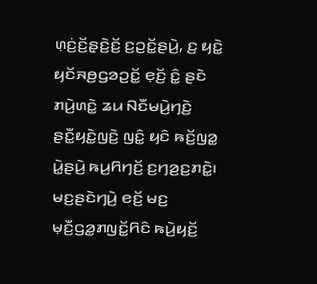ꤛ꤫ꤢꤦ꤬ꤢꤩ꤬ꤔ꤫ꤢꤧ꤬ꤢꤩ꤬ ꤢ꤬ꤑꤢꤩ꤭ꤔꤣꤧ꤬, ꤢ꤬ ꤟꤢꤧ꤭ ꤟꤢꤩꤏꤥ꤬ꤞꤤꤑꤢꤩ꤭ ꤕ꤫ꤢꤩ꤬ ꤢꤨ꤭ ꤔꤢꤧ ꤊꤣꤧ꤬ꤛꤢꤧ꤭ ꤘꤣ ꤡꤢꤪꤗꤣꤧ꤬ꤚꤢꤧ꤬ ꤔꤢꤪ꤭ꤟꤢꤧ꤭ꤜꤢꤧ꤬ ꤜꤢꤨ꤭ ꤟꤢꤨ ꤒꤢꤩ꤬ꤜꤤ꤭ ꤣꤧ꤭ꤔꤣꤧ꤬ ꤒꤣ꤬ꤖꤚꤢꤩ꤬ ꤢ꤬ꤚꤤ꤬ꤢ꤬ꤊꤢꤧ꤭꤯
ꤗꤢ꤬ꤔꤢꤧꤚꤣꤧ꤬ ꤕꤢꤩ꤬ ꤗꤢ꤬ ꤗ꤫ꤢꤪ꤬ꤞꤤ꤭ꤊꤜꤢꤩ꤭ꤖꤢꤨ ꤒꤣꤧ꤬ꤟꤢꤩ꤬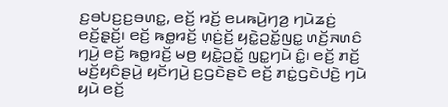ꤢ꤬ꤋꤝꤢ꤬ꤢ꤬ꤋꤛꤢ꤭, ꤕꤢꤩ꤬ ꤙꤢꤩ꤬ ꤕꤣꤒꤣꤧ꤬ꤚꤤ꤬ ꤚꤣꤧꤘꤢꤦ꤬ ꤕꤢꤩ꤬ꤔ꤫ꤢꤩ꤬꤯ ꤕꤢꤩ꤬ ꤒꤥ꤭ꤙꤢꤩ꤬ ꤛ꤫ꤢꤦ꤬ꤢꤩ꤬ ꤟꤢꤧ꤭ꤑꤢꤩ꤭ꤜꤢ꤭ ꤛꤢꤩ꤬ꤏꤛꤢꤨ ꤚꤣꤧ꤬ ꤕꤢꤩ꤬ ꤒꤥ꤭ꤙꤢꤩ꤬ ꤗꤥ꤬ ꤟꤢꤧ꤭ꤑꤢꤩ꤭ ꤜꤢ꤭ꤚꤣꤧ ꤢꤨ꤭꤯ ꤕꤢꤩ꤬ ꤊꤢꤩ꤬ ꤗꤢꤩ꤬ꤟꤢꤨꤔꤣꤧ꤬ ꤟꤢꤩꤚꤣꤧ꤬ ꤢ꤬ꤞꤢꤧꤔꤢꤧ ꤕꤢꤩ꤬ ꤊꤢꤦ꤭ꤞꤢꤧꤓꤢꤧ꤬ ꤚꤣꤧ ꤟꤣꤧ ꤕꤢꤩ꤬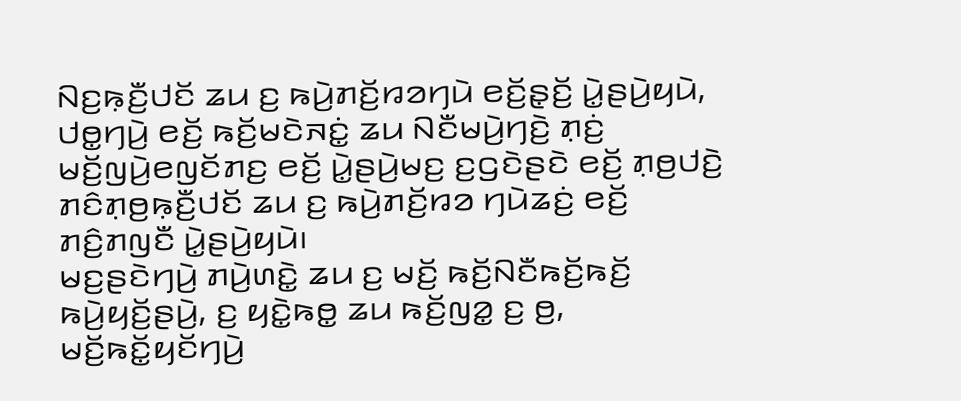ꤡꤢ꤬ꤒ꤫ꤢꤪ꤬ꤓꤢꤩ ꤘꤣ ꤢ꤬ ꤒꤣꤧ꤬ꤊꤢꤩ꤬ꤙꤤꤚꤣꤧ ꤕꤢꤩ꤬ꤔ꤫ꤢꤩ꤬ ꤣꤧ꤭ꤔꤣꤧ꤬ꤟꤣꤧ, ꤓꤥ꤭ꤚꤣꤧ꤬ ꤕꤢꤩ꤬ ꤒꤢꤩ꤬ꤗꤢꤧꤏꤢꤦ꤭ ꤘꤣ ꤡꤢꤪꤗꤣꤧ꤬ꤚꤢꤧ꤬ ꤊ꤫ꤢꤦ꤬ ꤗꤢꤩ꤬ꤜꤣꤧ꤬ꤕꤜꤢꤩꤊꤢ꤬ ꤕꤢꤩ꤬ ꤣꤧ꤭ꤔꤣꤧ꤬ꤗꤢ꤬ ꤢ꤬ꤞꤢꤧꤔꤢꤧ ꤕꤢꤩ꤬ ꤊ꤫ꤥ꤬ꤓꤢꤧ꤬ ꤊꤢꤨꤊ꤫ꤥ꤬ꤒ꤫ꤢꤪ꤬ꤓꤢꤩ ꤘꤣ ꤢ꤬ ꤒꤣꤧ꤬ꤊꤢꤩ꤬ꤙꤤ ꤚꤣꤧꤘꤢꤦ꤬ ꤕꤢꤩ꤬ ꤊꤢꤨ꤬ꤊꤜꤢꤪ ꤣꤧ꤭ꤔꤣꤧ꤬ꤟꤣꤧ꤯
ꤗꤢ꤬ꤔꤢꤧꤚꤣꤧ꤬ ꤊꤣꤧ꤬ꤛꤢꤧ꤭ ꤘꤣ ꤢ꤬ ꤗꤢꤩ꤬ ꤒꤢꤩ꤬ꤡꤢꤪꤒꤢꤩ꤬ꤒꤢꤩ꤬ ꤒꤣꤧ꤬ꤟꤢꤩ꤬ꤔꤣꤧ꤬, ꤢ꤬ ꤟꤢꤧ꤭ꤒꤥ꤭ ꤘꤣ ꤒꤢꤩ꤬ꤜꤤ꤭ ꤢ꤬ ꤥ꤬, ꤗꤢꤩ꤬ꤒꤢꤩ꤭ꤟꤢꤩꤚꤣꤧ꤬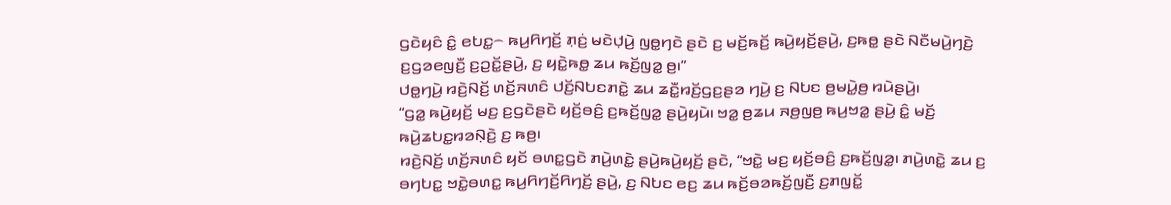ꤞꤢꤧꤟꤢꤨ ꤢꤨ꤭ ꤕꤝꤢ꤭꤮ ꤒꤣ꤬ꤖꤚꤢꤩ꤬ ꤊ꤫ꤢꤦ꤬ ꤗꤢꤧꤓ꤫ꤣꤧ꤬ ꤜꤥ꤭ꤚꤢꤧ ꤔꤢꤧ ꤢ꤬ ꤗꤢꤩ꤬ꤒꤢꤩ꤬ ꤒꤣꤧ꤬ꤟꤢꤩ꤬ꤔꤣꤧ꤬, ꤢ꤬ꤒꤥ꤭ ꤔꤢꤧ ꤡꤢꤪꤗꤣꤧ꤬ꤚꤢꤧ꤬ ꤢ꤬ꤞꤤꤕꤜꤢꤪ꤬ ꤢ꤬ꤑꤢꤩ꤭ꤔꤣꤧ꤬, ꤢ꤬ ꤟꤢꤧ꤭ꤒꤥ꤭ ꤘꤣ ꤒꤢꤩ꤬ꤜꤤ꤭ ꤥ꤬꤯”
ꤓꤥ꤭ꤚꤣꤧ꤬ ꤙꤢꤧ꤬ꤡꤢꤩ꤬ ꤛꤢꤩ꤬ꤏꤛꤢꤨ ꤓꤢꤩ꤬ꤡꤝꤢꤊꤢꤧ꤭ ꤘꤣ ꤘꤢꤪ꤭ꤙꤢꤩ꤬ꤞꤢ꤬ꤔꤤ ꤚꤣꤧ꤬ ꤢ꤬ ꤡꤝꤢ ꤥ꤬ꤗꤣꤧ꤭ꤥ꤬ ꤙꤣꤧꤔꤣꤧ꤬꤯
“ꤞꤤ꤭ ꤒꤣꤧ꤬ꤟꤢꤩ꤬ ꤗꤢ꤬ ꤢ꤬ꤞꤢꤧꤔꤢꤧ ꤟꤢꤩ꤬ꤋꤢꤨ꤬ ꤢ꤬ꤒꤢꤩ꤬ꤜꤤ꤭ ꤔꤣꤧ꤬ꤟꤣꤧ꤯ ꤠꤤ꤭ ꤥ꤬ꤘꤣ ꤏꤥ꤬ꤜꤥ꤬ ꤒꤣ꤬ꤠꤤ꤭ ꤔꤣꤧ꤬ ꤢꤨ꤭ ꤗꤢꤩ꤬ ꤒꤣꤧ꤬ꤘꤝꤢ꤭ꤙꤤꤡ꤫ꤢꤧ꤬ ꤢ꤬ ꤒꤥ꤬꤯
ꤙꤢꤧ꤬ꤡꤢꤩ꤬ ꤛꤢꤩ꤬ꤏꤛꤢꤨ ꤟꤢꤩ ꤋꤛꤢ꤭ꤞꤢꤧ ꤊꤣꤧ꤬ꤛꤢꤧ꤭ ꤔꤣꤧ꤬ꤒꤣꤧ꤬ꤟꤢꤩ꤬ ꤔꤢꤧ, “ꤠꤢꤧ꤭ ꤗꤢ꤬ ꤟꤢꤩ꤬ꤋꤢꤨ꤬ ꤢ꤬ꤒꤢꤩ꤬ꤜꤤ꤭꤯ ꤊꤣꤧ꤬ꤛꤢꤧ꤭ ꤘꤣ ꤢ꤬ ꤋꤚꤝꤢ꤭ ꤠꤢꤧ꤭ꤋꤛꤢ꤭ ꤒꤣ꤬ꤖꤚꤢꤩ꤬ꤖꤚꤢꤩ꤬ ꤔꤣꤧ꤬, ꤢ꤬ ꤡꤝꤢ ꤕꤢ꤬ ꤘꤣ ꤒꤢꤩ꤬ꤋꤤꤒꤢꤩ꤬ꤜꤢꤪ꤬ ꤢ꤬ꤊꤜꤢꤩ꤭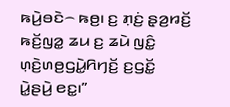ꤒꤣꤧ꤬ꤋꤢꤧ꤮ ꤒꤥ꤬꤯ ꤢ꤬ ꤊ꤫ꤢꤦ꤬ ꤔ꤫ꤤ꤬ꤙꤢꤩ꤬ ꤒꤢꤩ꤬ꤜꤤ꤭ ꤘꤣ ꤢ꤬ ꤘꤣꤧ ꤜꤢꤨ꤭ ꤛ꤫ꤢꤧ꤬ꤛꤥ꤬ꤞꤣꤧ꤭ꤖꤚꤢꤩ꤬ ꤢ꤬ꤞꤢꤩ꤭ ꤣꤧ꤭ꤔꤣꤧ꤬ ꤕꤢ꤭꤯”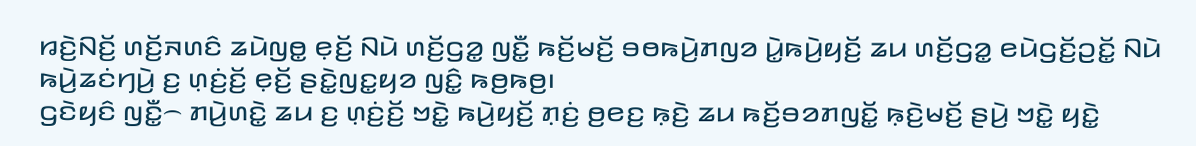ꤙꤢꤧ꤬ꤡꤢꤩ꤬ ꤛꤢꤩ꤬ꤏꤛꤢꤨ ꤘꤣꤧꤜꤥ꤭ ꤕ꤫ꤢꤩ꤬ ꤡꤣꤧ ꤛꤢꤩ꤬ꤞꤤ꤭ ꤜꤢꤪ꤭ ꤒꤢꤩ꤬ꤗꤢꤩ꤬ ꤋꤥꤒꤣꤧ꤬ꤊꤜꤤ ꤣꤧ꤭ꤒꤣꤧ꤬ꤟꤢꤩ꤬ ꤘꤣ ꤛꤢꤩ꤬ꤞꤤ꤭ ꤕꤣꤧꤞꤢꤩ꤬ꤑꤢꤩ꤭ ꤡꤣꤧ ꤒꤣꤧ꤬ꤘꤢꤦꤚꤣꤧ꤬ ꤢ꤬ ꤛ꤫ꤢꤦ꤬ꤢꤩ꤬ ꤕ꤫ꤢꤩ꤬ ꤔꤢꤧ꤭ꤜꤢ꤭ꤟꤤ ꤜꤢꤨ꤭ ꤒꤥ꤬ꤒꤥ꤬꤯
ꤞꤢꤧꤟꤢꤨ ꤜꤢꤪ꤭꤮ ꤊꤣꤧ꤬ꤛꤢꤧ꤭ ꤘꤣ ꤢ꤬ ꤛ꤫ꤢꤦ꤬ꤢꤩ꤬ ꤠꤢꤧ꤭ ꤒꤣꤧ꤬ꤟꤢꤩ꤬ ꤊ꤫ꤢꤦ꤬ ꤥ꤬ꤕꤢ꤬ ꤒ꤫ꤢꤧ꤬ ꤘꤣ ꤒꤢꤩ꤬ꤋꤤꤊꤜꤢꤩ꤭ ꤒ꤫ꤢꤧ꤬ꤗꤢꤩ꤬ ꤔꤣꤧ꤬ ꤠꤢꤧ꤭ ꤟꤢꤧ꤭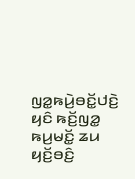ꤜꤤ꤭ꤒꤣꤧ꤬ꤋꤢꤩ꤭ꤓꤢꤧ꤬ ꤟꤢꤨ ꤒꤢꤩ꤬ꤜꤤ꤭ ꤒꤣ꤬ꤗꤢꤩ꤭ ꤘꤣ ꤟꤢꤩ꤬ꤋꤢꤨ꤬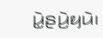ꤣꤧ꤭ꤔꤣꤧ꤬ꤟꤣꤧ꤯